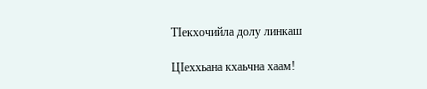ТIекхочийла долу линкаш

ЦIеххьана кхаьчна хаам!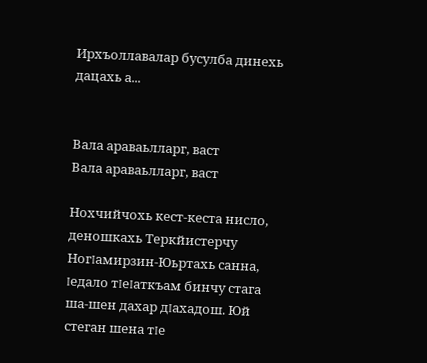Ирхъоллавалар бусулба динехь дацахь а...


Вала араваьлларг, васт
Вала араваьлларг, васт

Нохчийчохь кест-кеста нисло, деношкахь Теркйистерчу НогΙамирзин-Юьртахь санна, Ιедало тΙеΙаткъам бинчу стага ша-шен дахар дΙахадош. Юй стеган шена тΙе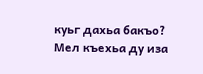куьг дахьа бакъо? Мел къехьа ду иза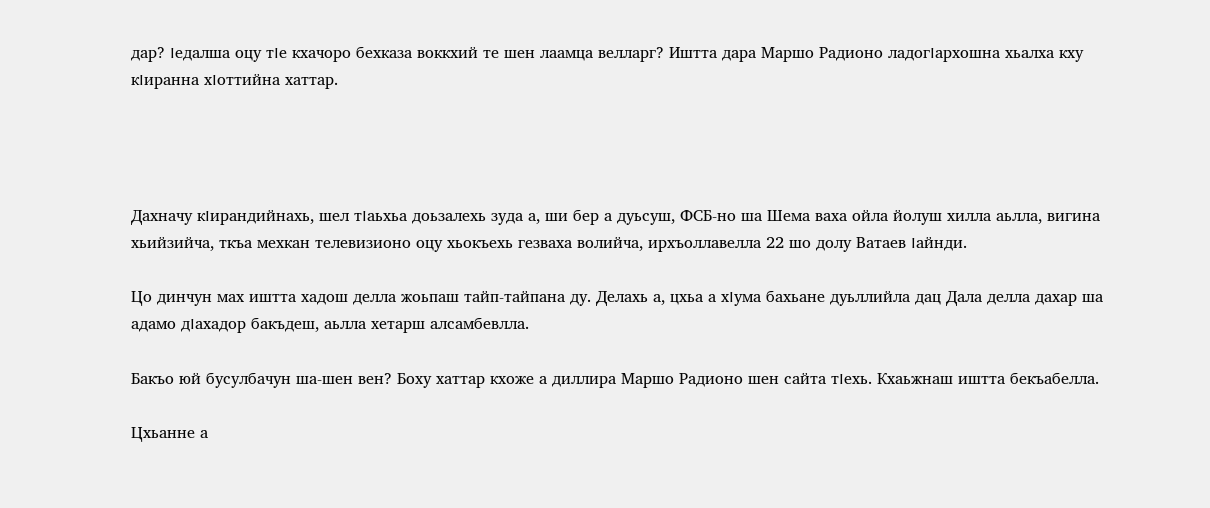дар? Ιедалша оцу тΙе кхачоро бехказа воккхий те шен лаамца велларг? Иштта дара Маршо Радионо ладогΙархошна хьалха кху кΙиранна хΙоттийна хаттар.




Дахначу кΙирандийнахь, шел тΙаьхьа доьзалехь зуда а, ши бер а дуьсуш, ФСБ-но ша Шема ваха ойла йолуш хилла аьлла, вигина хьийзийча, ткъа мехкан телевизионо оцу хьокъехь гезваха волийча, ирхъоллавелла 22 шо долу Ватаев Ιайнди.

Цо динчун мах иштта хадош делла жоьпаш тайп-тайпана ду. Делахь а, цхьа а хΙума бахьане дуьллийла дац Дала делла дахар ша адамо дΙахадор бакъдеш, аьлла хетарш алсамбевлла.

Бакъо юй бусулбачун ша-шен вен? Боху хаттар кхоже а диллира Маршо Радионо шен сайта тΙехь. Кхаьжнаш иштта бекъабелла.

Цхьанне а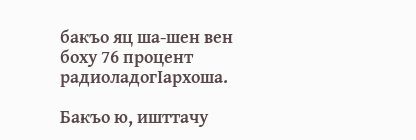бакъо яц ша-шен вен боху 76 процент радиоладогΙархоша.

Бакъо ю, ишттачу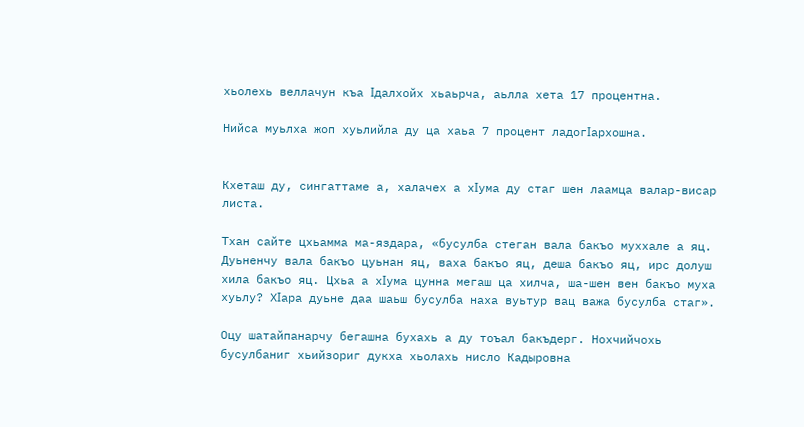хьолехь веллачун къа Ιдалхойх хьаьрча, аьлла хета 17 процентна.

Нийса муьлха жоп хуьлийла ду ца хаьа 7 процент ладогΙархошна.


Кхеташ ду, сингаттаме а, халачех а хΙума ду стаг шен лаамца валар-висар листа.

Тхан сайте цхьамма ма-яздара, «бусулба стеган вала бакъо муххале а яц. Дуьненчу вала бакъо цуьнан яц, ваха бакъо яц, деша бакъо яц, ирс долуш хила бакъо яц. Цхьа а хΙума цунна мегаш ца хилча, ша-шен вен бакъо муха хуьлу? ХΙара дуьне даа шаьш бусулба наха вуьтур вац важа бусулба стаг».

Оцу шатайпанарчу бегашна бухахь а ду тоъал бакъдерг. Нохчийчохь бусулбаниг хьийзориг дукха хьолахь нисло Кадыровна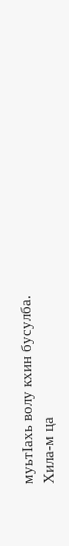муьтIахь волу кхин бусулба. Хила-м ца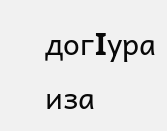догΙура иза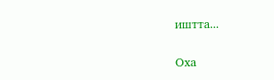иштта...

Оха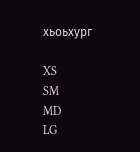хьоьхург

XS
SM
MD
LG